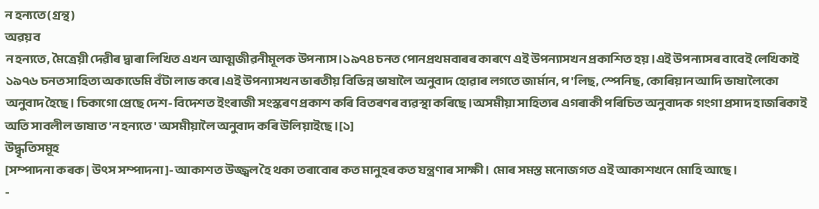ন হন্যতে (গ্ৰন্থ)
অৱয়ব
ন হন্যতে, মৈত্ৰেয়ী দেৱীৰ দ্বাৰা লিখিত এখন আত্মজীৱনীমূলক উপন্যাস।১৯৭৪ চনত পোনপ্ৰথমবাৰৰ কাৰণে এই উপন্যাসখন প্ৰকাশিত হয়।এই উপন্যাসৰ বাবেই লেখিকাই ১৯৭৬ চনত সাহিত্য অকাডেমি বঁটা লাভ কৰে।এই উপন্যাসখন ভাৰতীয় বিভিন্ন ভাষালৈ অনুবাদ হোৱাৰ লগতে জাৰ্মান, প'লিছ, স্পেনিছ, কোৰিয়ান আদি ভাষালৈকো অনুবাদ হৈছে। চিকাগো প্ৰেছে দেশ-বিদেশত ইংৰাজী সংস্কৰণ প্ৰকাশ কৰি বিতৰণৰ ব্যৱস্থা কৰিছে।অসমীয়া সাহিত্যৰ এগৰাকী পৰিচিত অনুবাদক গংগা প্ৰসাদ হাজৰিকাই অতি সাবলীল ভাষাত 'ন হন্যতে' অসমীয়ালৈ অনুবাদ কৰি উলিয়াইছে।[১]
উদ্ধৃতিসমূহ
[সম্পাদনা কৰক | উৎস সম্পাদনা]- আকাশত উজ্জ্বল হৈ থকা তৰাবোৰ কত মানুহৰ কত যন্ত্ৰণাৰ সাক্ষী। মোৰ সমস্ত মনোজগত এই আকাশখনে মোহি আছে।
-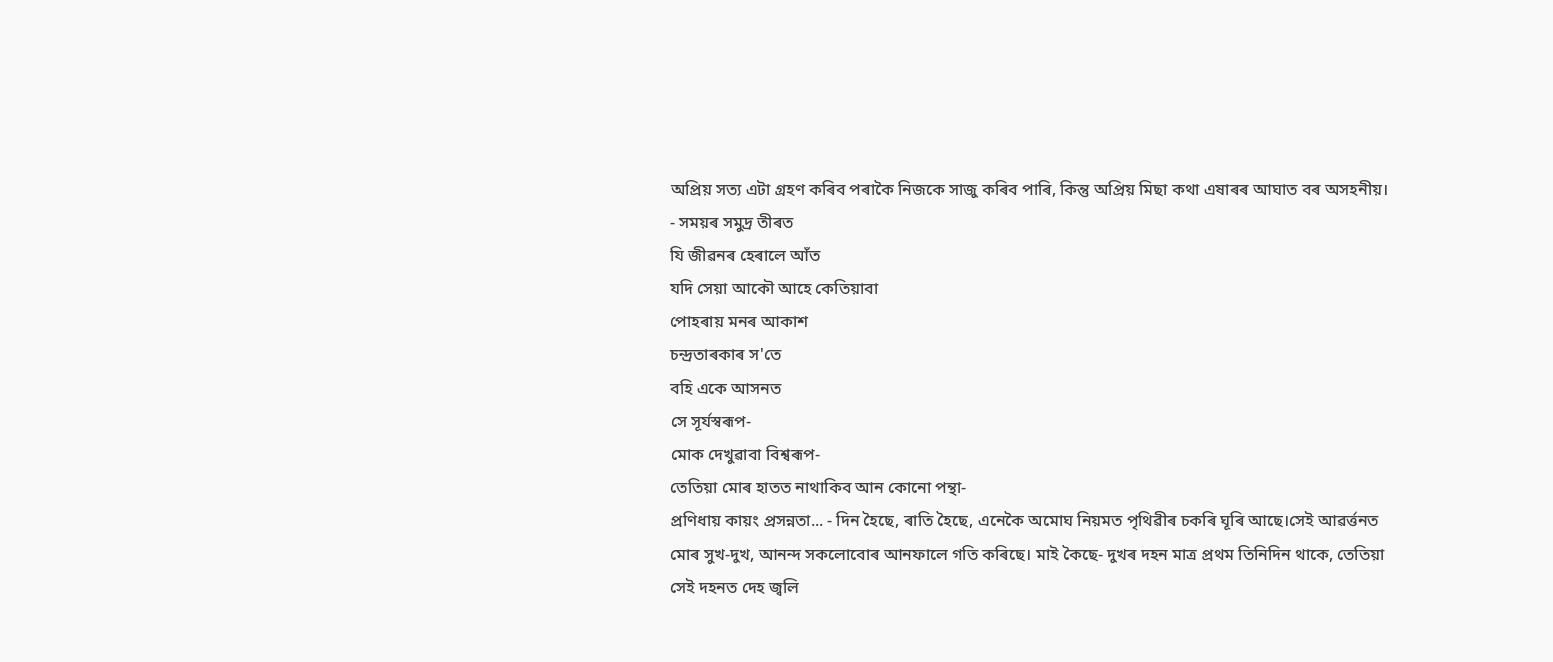অপ্ৰিয় সত্য এটা গ্ৰহণ কৰিব পৰাকৈ নিজকে সাজু কৰিব পাৰি, কিন্তু অপ্ৰিয় মিছা কথা এষাৰৰ আঘাত বৰ অসহনীয়।
- সময়ৰ সমুদ্ৰ তীৰত
যি জীৱনৰ হেৰালে আঁত
যদি সেয়া আকৌ আহে কেতিয়াবা
পোহৰায় মনৰ আকাশ
চন্দ্ৰতাৰকাৰ স'তে
বহি একে আসনত
সে সূৰ্যস্বৰূপ-
মোক দেখুৱাবা বিশ্বৰূপ-
তেতিয়া মোৰ হাতত নাথাকিব আন কোনো পন্থা-
প্ৰণিধায় কায়ং প্ৰসন্নতা... - দিন হৈছে, ৰাতি হৈছে, এনেকৈ অমোঘ নিয়মত পৃথিৱীৰ চকৰি ঘূৰি আছে।সেই আৱৰ্ত্তনত মোৰ সুখ-দুখ, আনন্দ সকলোবোৰ আনফালে গতি কৰিছে। মাই কৈছে- দুখৰ দহন মাত্ৰ প্ৰথম তিনিদিন থাকে, তেতিয়া সেই দহনত দেহ জ্বলি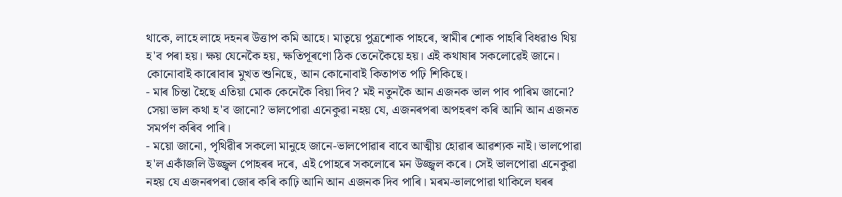থাকে, লাহে লাহে দহনৰ উত্তাপ কমি আহে। মাতৃয়ে পুত্ৰশোক পাহৰে, স্বামীৰ শোক পাহৰি বিধৱাও থিয় হ'ব পৰা হয়। ক্ষয় যেনেকৈ হয়, ক্ষতিপূৰণো ঠিক তেনেকৈয়ে হয়। এই কথাষাৰ সকলোৱেই জানে। কোনোবাই কাৰোবাৰ মুখত শুনিছে, আন কোনোবাই কিতাপত পঢ়ি শিকিছে।
- মাৰ চিন্তা হৈছে এতিয়া মোক কেনেকৈ বিয়া দিব? মই নতুনকৈ আন এজনক ভাল পাব পাৰিম জানো? সেয়া ভাল কথা হ'ব জানো? ভালপোৱা এনেকুৱা নহয় যে, এজনৰপৰা অপহৰণ কৰি আনি আন এজনত সমৰ্পণ কৰিব পাৰি।
- ময়ো জানো, পৃথিৱীৰ সকলো মানুহে জানে-ভালপোৱাৰ বাবে আত্মীয় হোৱাৰ আৱশ্যক নাই। ভালপোৱা হ'ল একাঁজলি উজ্জ্বল পোহৰৰ দৰে, এই পোহৰে সকলোৰে মন উজ্জ্বল কৰে। সেই ভালপোৱা এনেকুৱা নহয় যে এজনৰপৰা জোৰ কৰি কাঢ়ি আনি আন এজনক দিব পাৰি। মৰম-ভালপোৱা থাকিলে ঘৰৰ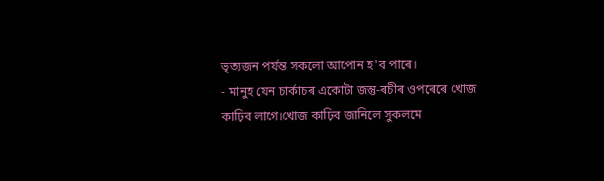ভৃত্যজন পৰ্যন্ত সকলো আপোন হ'ব পাৰে।
- মানুহ যেন চাৰ্কাচৰ একোটা জন্তু-ৰচীৰ ওপৰেৰে খোজ কাঢ়িব লাগে।খোজ কাঢ়িব জানিলে সুকলমে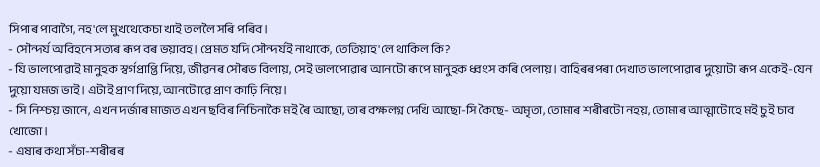সিপাৰ পাবাগৈ, নহ'লে মুখথেকেচা খাই তললৈ সৰি পৰিব।
- সৌন্দৰ্য অবিহনে সত্যৰ ৰূপ বৰ ভয়াবহ। প্ৰেমত যদি সৌন্দৰ্যই নাথাকে, তেতিয়াহ'লে থাকিল কি?
- যি ভালপোৱাই মানুহক স্বৰ্গপ্ৰাপ্তি দিয়ে, জীৱনৰ সৌৰভ বিলায়, সেই ভালপোৱাৰ আনটো ৰূপে মানুহক ধ্বংস কৰি পেলায়। বাহিৰৰপৰা দেখাত ভালপোৱাৰ দুয়োটা ৰূপ একেই-যেন দুয়ো যমজ ভাই। এটাই প্ৰাণ দিয়ে, আনটোৱে প্ৰাণ কাঢ়ি নিয়ে।
- সি নিশ্চয় জানে, এখন দৰ্জাৰ মাজত এখন ছবিৰ নিচিনাকৈ মই ৰৈ আছো, তাৰ বক্ষলগ্ন দেখি আছো-সি কৈছে- অমৃতা, তোমাৰ শৰীৰটো নহয়, তোমাৰ আত্মাটোহে মই চুই চাব খোজো।
- এষাৰ কথা সঁচা-শৰীৰৰ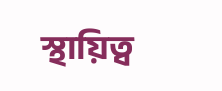স্থায়িত্ব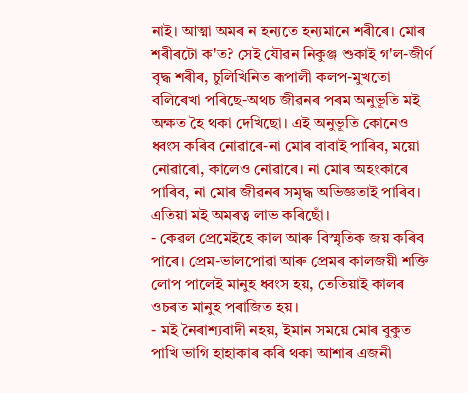নাই। আত্মা অমৰ ন হন্যতে হন্যমানে শৰীৰে। মোৰ শৰীৰটো ক'ত? সেই যৌৱন নিকুঞ্জ শুকাই গ'ল-জীৰ্ণ বৃদ্ধ শৰীৰ, চুলিখিনিত ৰূপালী কলপ-মুখতো বলিৰেখা পৰিছে-অথচ জীৱনৰ পৰম অনুভূতি মই অক্ষত হৈ থকা দেখিছো। এই অনুভূতি কোনেও ধ্বংস কৰিব নোৱাৰে-না মোৰ বাবাই পাৰিব, ময়ো নোৱাৰো, কালেও নোৱাৰে। না মোৰ অহংকাৰে পাৰিব, না মোৰ জীৱনৰ সমৃদ্ধ অভিজ্ঞতাই পাৰিব। এতিয়া মই অমৰত্ব লাভ কৰিছোঁ।
- কেৱল প্ৰেমেইহে কাল আৰু বিস্মৃতিক জয় কৰিব পাৰে। প্ৰেম-ভালপোৱা আৰু প্ৰেমৰ কালজয়ী শক্তি লোপ পালেই মানুহ ধ্বংস হয়, তেতিয়াই কালৰ ওচৰত মানুহ পৰাজিত হয়।
- মই নৈৰাশ্যবাদী নহয়, ইমান সময়ে মোৰ বুকুত পাখি ভাগি হাহাকাৰ কৰি থকা আশাৰ এজনী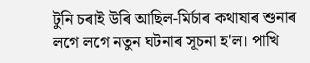টুনি চৰাই উৰি আছিল-মিৰ্চাৰ কথাষাৰ শুনাৰ লগে লগে নতুন ঘটনাৰ সূচনা হ'ল। পাখি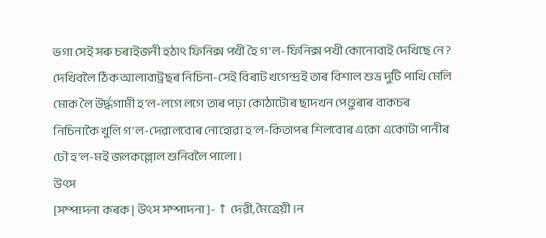ভগা সেই সৰু চৰাইজনী হঠাৎ ফিনিক্স পখী হৈ গ'ল-ফিনিক্স পখী কোনোবাই দেখিছে নে? দেখিবলৈ ঠিক আলাবাট্ৰছৰ নিচিনা-সেই বিৰাট খগেন্দ্ৰই তাৰ বিশাল শুভ্ৰ দুটি পাখি মেলি মোক লৈ উৰ্দ্ধগামী হ'ল-লগে লগে তাৰ পঢ়া কোঠাটোৰ ছাদখন পেণ্ডুৰাৰ বাকচৰ নিচিনাকৈ খুলি গ'ল-দেৱালবোৰ নোহোৱা হ'ল-কিতাপৰ শিলবোৰ একো একোটা পানীৰ ঢৌ হ'ল-মই জলকল্লোল শুনিবলৈ পালো।
উৎস
[সম্পাদনা কৰক | উৎস সম্পাদনা]- ↑ দেৱী,মৈত্ৰেয়ী।ন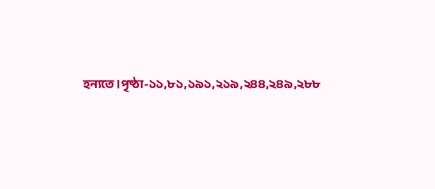হন্যতে।পৃষ্ঠা-১১,৮১,১৯১,২১৯,২৪৪,২৪৯,২৮৮